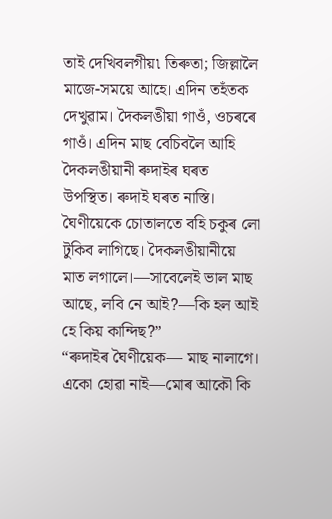তাই দেখিবলগীয়৷ তিৰুতা; জিল্লালৈ মাজে-সময়ে আহে। এদিন তহঁতক দেখুৱাম। দৈকলঙীয়া গাওঁ, ওচৰৰে গাওঁ। এদিন মাছ বেচিবলৈ আহি দৈকলঙীয়ানী ৰুদাইৰ ঘৰত উপস্থিত। ৰুদাই ঘৰত নাস্তি। ঘৈণীয়েকে চোতালতে বহি চকুৰ লো টুকিব লাগিছে। দৈকলঙীয়ানীয়ে মাত লগালে।—সাবেলেই ভাল মাছ আছে, লবি নে আই?—কি হল আই হে কিয় কান্দিছ?”
“ৰুদাইৰ ঘৈণীয়েক— মাছ নালাগে। একো হোৱা নাই—মোৰ আকৌ কি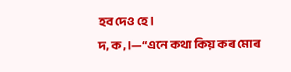হব দেও হে।
দ, ক,।—“এনে কথা কিয় কৰ মোৰ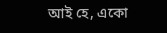আই হে, একো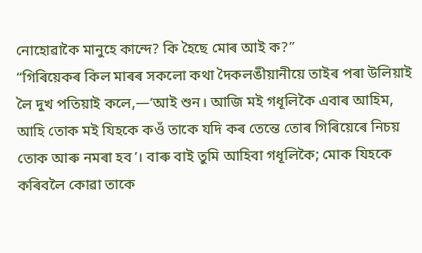নোহোৱাকৈ মানুহে কান্দে? কি হৈছে মোৰ আই ক?”
“গিৰিয়েকৰ কিল মাৰৰ সকলো কথা দৈকলঙীয়ানীয়ে তাইৰ পৰা উলিয়াই লৈ দুখ পতিয়াই কলে,—‘আই শুন। আজি মই গধূলিকৈ এবাৰ আহিম, আহি তোক মই যিহকে কওঁ তাকে যদি কৰ তেন্তে তোৰ গিৰিয়েৰে নিচয় তোক আৰু নমৰা হব’। বাৰু বাই তুমি আহিবা গধূলিকৈ; মোক যিহকে কৰিবলৈ কোৱা তাকে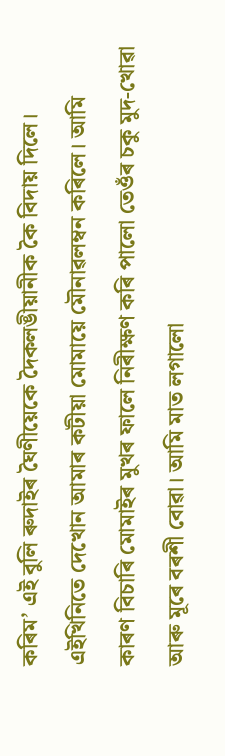কৰিম’ এই বুলি ৰুদাইৰ ঘৈণীয়েকে দৈকলঙীয়ানীক কৈ বিদায় দিলে।
এইখিনিতে দেখোন আমাৰ কটীয়া মোমায়ে মৌনাৱলম্বন কৰিলে। আমি কাৰণ বিচাৰি মোমাইৰ মুখৰ ফালে নিৰীক্ষণ কৰি পালো তেওঁৰ চকু মুদ-খোৱা আৰু মূৰে বৰশী বোৱা। আমি মাত লগালো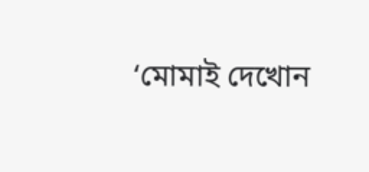‘মোমাই দেখোন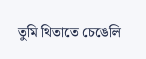তুমি থিতাতে চেঙেলি